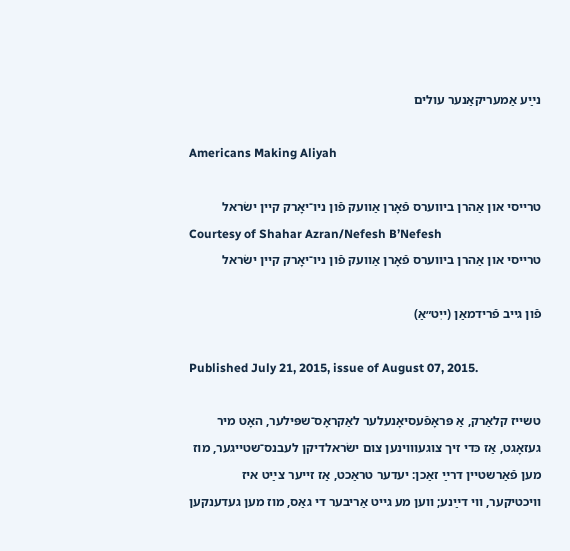נײַע אַמעריקאַנער עולים

Americans Making Aliyah

טרייסי און אַהרן ביווערס פֿאָרן אַוועק פֿון ניו־יאָרק קיין ישׂראל
Courtesy of Shahar Azran/Nefesh B’Nefesh
טרייסי און אַהרן ביווערס פֿאָרן אַוועק פֿון ניו־יאָרק קיין ישׂראל

פֿון גייב פֿרידמאַן (ייִט״אַ)

Published July 21, 2015, issue of August 07, 2015.

טשייז קלאַרק, אַ פּראָפֿעסיאָנעלער לאַקראָס־שפּילער, האָט מיר געזאָגט, אַז כּדי זיך צוגעוווינען צום ישׂראלדיקן לעבנס־שטייגער, מוז מען פֿאַרשטיין דרײַ זאַכן: יעדער טראַכט, אַז זייער צײַט איז וויכטיקער, ווי דײַנע; ווען מע גייט אַריבער די גאַס, מוז מען געדענקען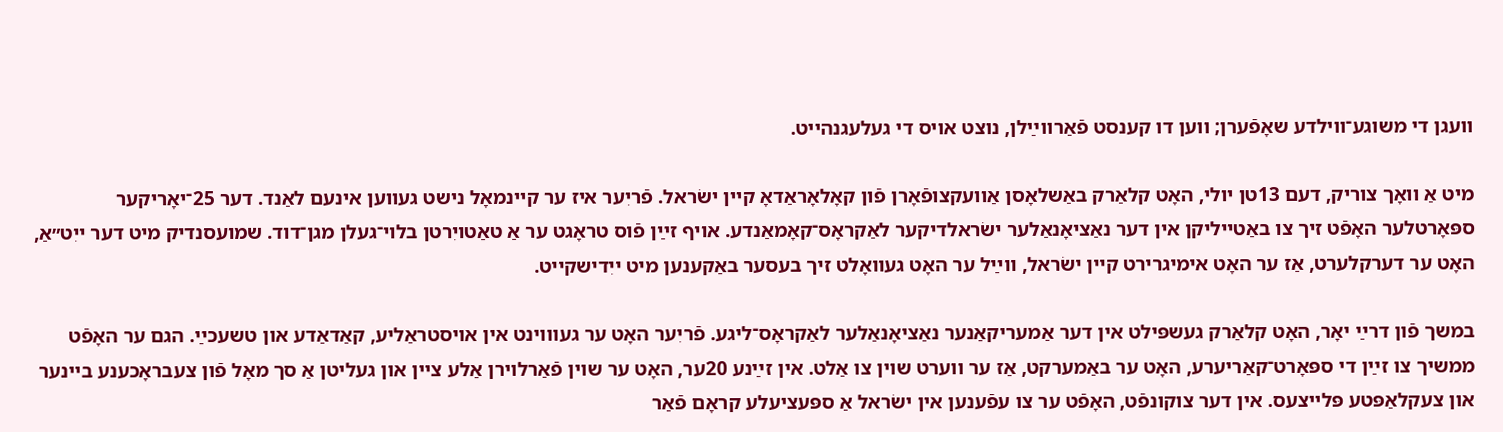וועגן די משוגע־ווילדע שאָפֿערן; ווען דו קענסט פֿאַרווײַלן, נוצט אויס די געלעגנהייט.

מיט אַ וואָך צוריק, דעם 13טן יולי, האָט קלאַרק באַשלאָסן אַוועקצופֿאָרן פֿון קאָלאָראַדאָ קיין ישׂראל. פֿריִער איז ער קיינמאָל נישט געווען אינעם לאַנד. דער 25־יאָריקער ספּאָרטלער האָפֿט זיך צו באַטייליקן אין דער נאַציאָנאַלער ישׂראלדיקער לאַקראָס־קאָמאַנדע. אויף זײַן פֿוס טראָגט ער אַ טאַטויִרטן בלוי־געלן מגן־דוד. שמועסנדיק מיט דער ייִט״אַ, האָט ער דערקלערט, אַז ער האָט אימיגרירט קיין ישׂראל, ווײַל ער האָט געוואָלט זיך בעסער באַקענען מיט ייִדישקייט.

במשך פֿון דרײַ יאָר, האָט קלאַרק געשפּילט אין דער אַמעריקאַנער נאַציאָנאַלער לאַקראָס־ליגע. פֿריִער האָט ער געוווינט אין אויסטראַליע, קאַדאַדע און טשעכײַ. הגם ער האָפֿט ממשיך צו זײַן די ספּאָרט־קאַריערע, האָט ער באַמערקט, אַז ער ווערט שוין צו אַלט. אין זײַנע 20ער, האָט ער שוין פֿאַרלוירן אַלע ציין און געליטן אַ סך מאָל פֿון צעבראָכענע ביינער און צעקלאַפּטע פּלייצעס. אין דער צוקונפֿט, האָפֿט ער צו עפֿענען אין ישׂראל אַ ספּעציעלע קראָם פֿאַר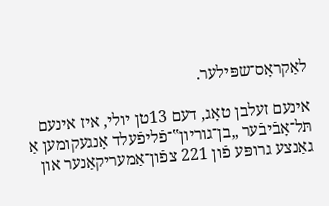לאַקראָס־שפּילער.

אינעם זעלבן טאָג, דעם 13טן יולי, איז אינעם תּל־אָבֿיבֿער „בן־גוריון‟־פֿליפֿעלד אָנגעקומען אַ גאַנצע גרופּע פֿון 221 צפֿון־אַמעריקאַנער און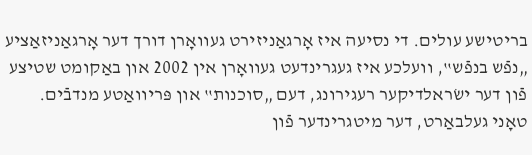בריטישע עולים. די נסיעה איז אָרגאַניזירט געוואָרן דורך דער אָרגאַניזאַציע „נפֿש בנפֿש‟, וועלכע איז געגרינדעט געוואָרן אין 2002 און באַקומט שטיצע פֿון דער ישׂראלדיקער רעגירונג, דעם „סוכנות‟ און פּריוואַטע מנדבֿים. טאָני געלבאַרט, דער מיטגרינדער פֿון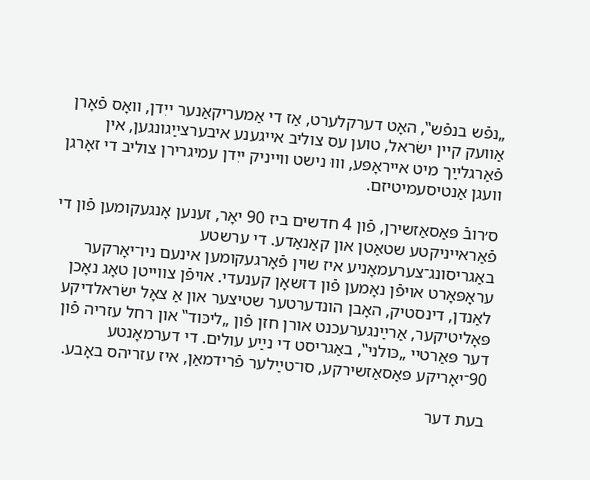„נפֿש בנפֿש‟, האָט דערקלערט, אַז די אַמעריקאַנער ייִדן, וואָס פֿאָרן אַוועק קיין ישׂראל, טוען עס צוליב אייגענע איבערצײַגונגען, אין פֿאַרגלײַך מיט אייראָפּע, וווּ נישט ווייניק ייִדן עמיגרירן צוליב די זאָרגן וועגן אַנטיסעמיטיזם.

ס׳רובֿ פּאַסאַזשירן, פֿון 4 חדשים ביז 90 יאָר, זענען אָנגעקומען פֿון די פֿאַראייניקטע שטאַטן און קאַנאַדע. די ערשטע באַגריסונג־צערעמאָניע איז שוין פֿאָרגעקומען אינעם ניו־יאָרקער עראָפּאָרט אויפֿן נאָמען פֿון דזשאָן קענעדי. אויפֿן צווייטן טאָג נאָכן לאַנדן, דינסטיק, האָבן הונדערטער שטיצער און אַ צאָל ישׂראלדיקע פּאָליטיקער, אַרײַנגערעכנט אורן חזן פֿון „ליכּוד‟ און רחל עזריה פֿון דער פּאַרטיי „כּולני‟, באַגריסט די נײַע עולים. די דערמאָנטע 90־יאָריקע פּאַסאַזשירקע, סו־טײַלער פֿרידמאַן, איז עזריהס באָבע.

בעת דער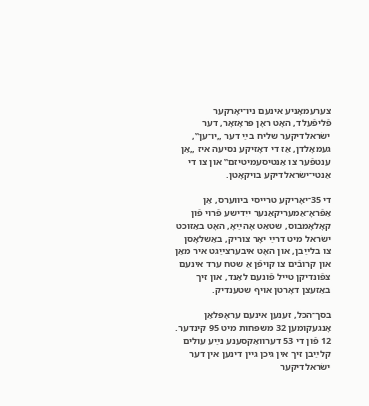צערעמאָניע אינעם ניו־יאָרקער פֿליפֿעלד, האָט ראָן פּראָזאָר, דער ישׂראלדיקער שליח בײַ דער „יו־ען‟, געמאָלדן, אַז די דאָזיקע נסיעה איז „אַן ענטפֿער צו אַנטיסעמיטיזם‟ און צו די אַנטי־ישׂראלדיקע בויקאָטן.

די 35־יאָריקע טרייסי ביווערס, אַן אַפֿראָ־אַמעריקאַנער ייִדישע פֿרוי פֿון קאָלאָמבוס, שטאַט אָהײַאָ, האָט באַזוכט ישׂראל מיט דרײַ יאָר צוריק, באַשלאָסן צו בלײַבן, און האָט איבערצײַגט איר מאַן און קרובֿים צו קויפֿן אַ שטח ערד אינעם צפֿונדיקן טייל פֿונעם לאַנד, און זיך באַזעצן דאָרטן אויף שטענדיק.

בסך־הכּל, זענען אינעם עראָפּלאַן אָנגעקומען 32 משפּחות מיט 95 קינדער. 12 פֿון די 53 דערוואַקסענע נײַע עולים קלײַבן זיך אין גיכן גיין דינען אין דער ישׂראלדיקער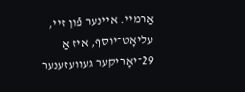אַרמיי. איינער פֿון זיי, עליאָט־יוסף, איז אַ 29־יאָריקער געוועזענער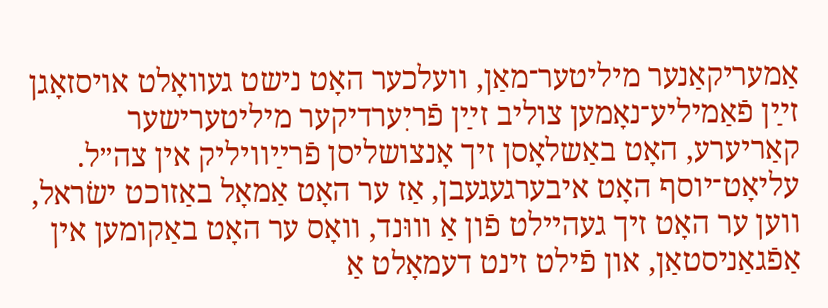אַמעריקאַנער מיליטער־מאַן, וועלכער האָט נישט געוואָלט אויסזאָגן זײַן פֿאַמיליע־נאָמען צוליב זײַן פֿריִערדיקער מיליטערישער קאַריערע, האָט באַשלאָסן זיך אָנצושליסן פֿרײַוויליק אין צה״ל. עליאָט־יוסף האָט איבערגעגעבן, אַז ער האָט אַמאָל באַזוכט ישׂראל, ווען ער האָט זיך געהיילט פֿון אַ וווּנד, וואָס ער האָט באַקומען אין אַפֿגאַניסטאַן, און פֿילט זינט דעמאָלט אַ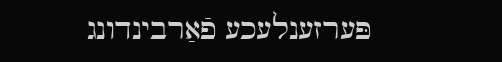פּערזענלעכע פֿאַרבינדונג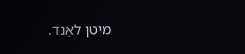מיטן לאַנד.